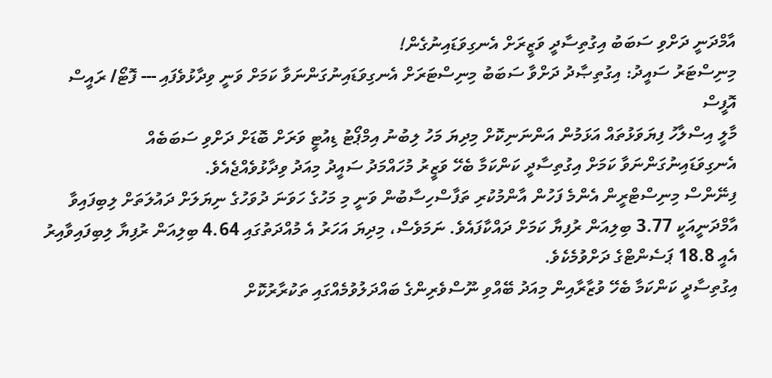އާމްދަނީ ދަށްވި ސަބަބު އިގުތިސާދީ ވަޒީރަށް އެނގިވަޑައިނުގެން!
މިނިސްޓަރު ސައީދު: އިގުތިޞާދު ދަށްވާ ސަބަބު މިނިސްޓަރަށް އެނގިވަޑައިނުގަންނަވާ ކަމަށް ވަނީ ވިދާޅުވެފައި --- ފޮޓޯ/ ރައީސް އޮފީސް
މާލީ އިސްލާހު ފިޔަވަޅުތައް އަޅަމުން އަންނަނިކޮށް މިދިޔަ މަހު ލިބުނު އިމްޕޯޓު ޑިއުޓީ ވަރަށް ބޮޑަށް ދަށްވި ސަބަބެއް އެނގިވަޑައިނުގަންނަވާ ކަމަށް އިގުތިސާދީ ކަންކަމާ ބެހޭ ވަޒީރު މުހައްމަދު ސައީދު މިއަދު ވިދާޅުވެއްޖެއެވެ.
ފިނޭންސް މިނިސްޓްރީން އެންމެ ފަހުން އާންމުކުރި ތަފާސްހިސާބުން ވަނީ މި މަހުގެ ހަވަނަ ދުވަހުގެ ނިޔަލަށް ދައުލަތަށް ލިބިފައިވާ އާމްދަނީއަކީ 3.77 ބިލިއަން ރުފިޔާ ކަމަށް ދައްކާފައެވެ. ނަމަވެސް، މިދިޔަ އަހަރު އެ މުއްދަތުގައި 4.64 ބިލިއަން ރުފިޔާ ލިބިފައިވާއިރު އެއީ 18.8 ޕަސެންޓްގެ ދަށްވުމެކެވެ.
އިގުތިސާދީ ކަންކަމާ ބެހޭ ވުޒާރާއިން މިއަދު ބޭއްވި ނޫސްވެރިންގެ ބައްދަލުވުމެއްގައި ތަކުރާރުކޮށް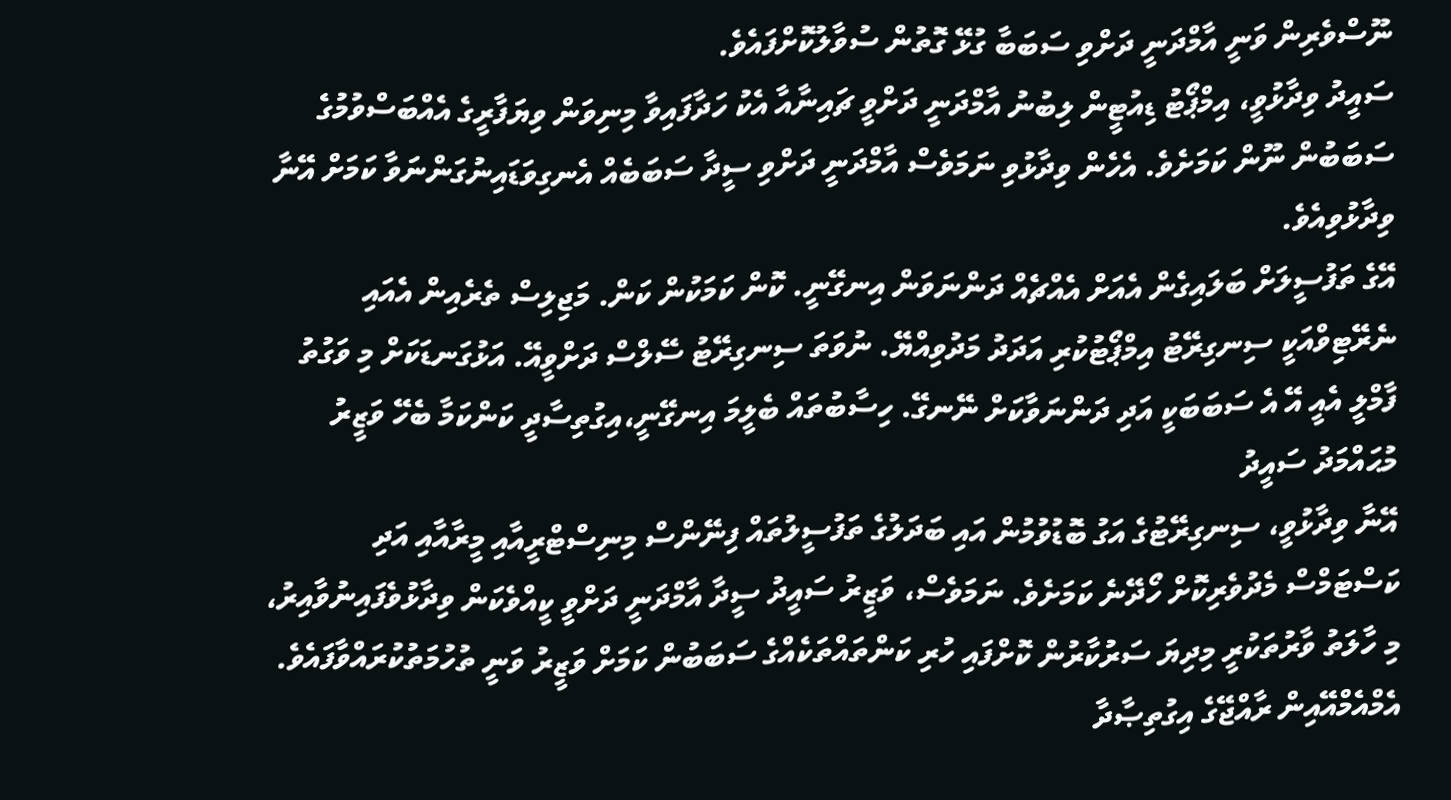ނޫސްވެރިން ވަނީ އާމްދަނީ ދަށްވި ސަބަބާ ގުޅޭ ގޮތުން ސުވާލުކޮށްފައެވެ.
ސައީދު ވިދާޅުވީ، އިމްޕޯޓު ޑިއުޓީން ލިބުނު އާމްދަނީ ދަށްވީ ޗައިނާއާ އެކު ހަދާފައިވާ މިނިވަން ވިޔަފާރީގެ އެއްބަސްވުމުގެ ސަބަބުން ނޫން ކަމަށެވެ. އެހެން ވިދާޅުވި ނަމަވެސް އާމްދަނީ ދަށްވި ސީދާ ސަބަބެއް އެނގިވަޑައިނުގަންނަވާ ކަމަށް އޭނާ ވިދާޅުވިއެވެ.
އޭގެ ތަފުސީލަށް ބަލައިގެން އެއަށް އެއްޗެއް ދަންނަވަން އިނގޭނީ. ކޮން ކަމަކުން ކަން. މަޖިލިސް ތެރެއިން އެއައި ނެރޭޓިވްއަކީ ސިނގިރޭޓު އިމްޕޯޓުކުރި އަދަދު މަދުވިއްޔޭ. ނުވަތަ ސިނގިރޭޓު ސޭލްސް ދަށްވީއޭ. އަޅުގަނޑަކަށް މި ވަގުތު ފާމްލީ އެއީ އޭ އެ ސަބަބަކީ އަދި ދަންނަވާކަށް ނޭނގޭ. ހިސާބުތައް ބެލީމަ އިނގޭނީ،އިގުތިސާދީ ކަންކަމާ ބެހޭ ވަޒީރު މުޙައްމަދު ސައީދު
އޭނާ ވިދާޅުވީ، ސިނގިރޭޓުގެ އަގު ބޮޑުވުމުން އައި ބަދަލުގެ ތަފުސީލުތައް ފިނޭންސް މިނިސްޓްރީއާއި މީރާއާއި އަދި ކަސްޓަމްސް މެދުވެރިކޮށް ހޯދޭނެ ކަމަށެވެ. ނަމަވެސް، ވަޒީރު ސައީދު ސީދާ އާމްދަނީ ދަށްވީ ކީއްވެކަން ވިދާޅުވެފައިނުވާއިރު، މި ހާލަތު ވާރުތަކުރީ މިދިޔަ ސަރުކާރުން ކޮށްފައި ހުރި ކަންތައްތަކެއްގެ ސަބަބުން ކަމަށް ވަޒީރު ވަނީ ތުހުމަތުކުރައްވާފައެވެ.
އެމްއެމްއޭއިން ރާއްޖޭގެ އިގުތިޞާދާ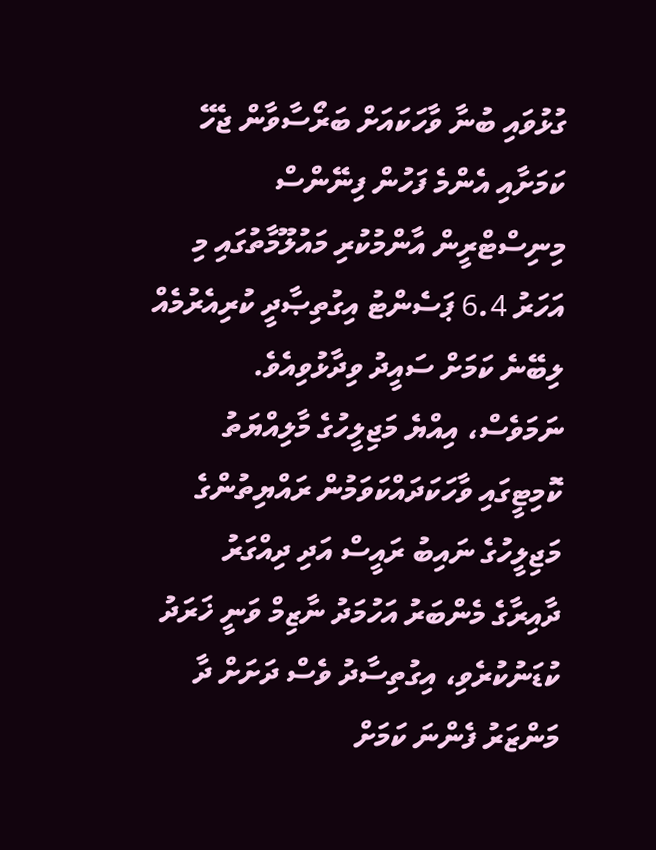ގުޅުވައި ބުނާ ވާހަކައަށް ބަރޯސާވާން ޖެހޭ ކަމަށާއި އެންމެ ފަހުން ފިނޭންސް މިނިސްޓްރީން އާންމުކުރި މައުލޫމާތުގައި މި އަހަރު 6.4 ޕަސެންޓު އިގުތިޞާދީ ކުރިއެރުމެއް ލިބޭނެ ކަމަށް ސައީދު ވިދާޅުވިއެވެ.
ނަމަވެސް، އިއްޔެ މަޖިލީހުގެ މާލިއްޔަތު ކޮމިޓީގައި ވާހަކަދައްކަވަމުން ރައްޔިތުންގެ މަޖިލީހުގެ ނައިބު ރައީސް އަދި ދިއްގަރު ދާއިރާގެ މެންބަރު އަހުމަދު ނާޒިމް ވަނީ ޚަރަދު ކުޑަނުކުރެވި، އިގުތިސާދު ވެސް ދަށަށް ދާ މަންޒަރު ފެންނަ ކަމަށް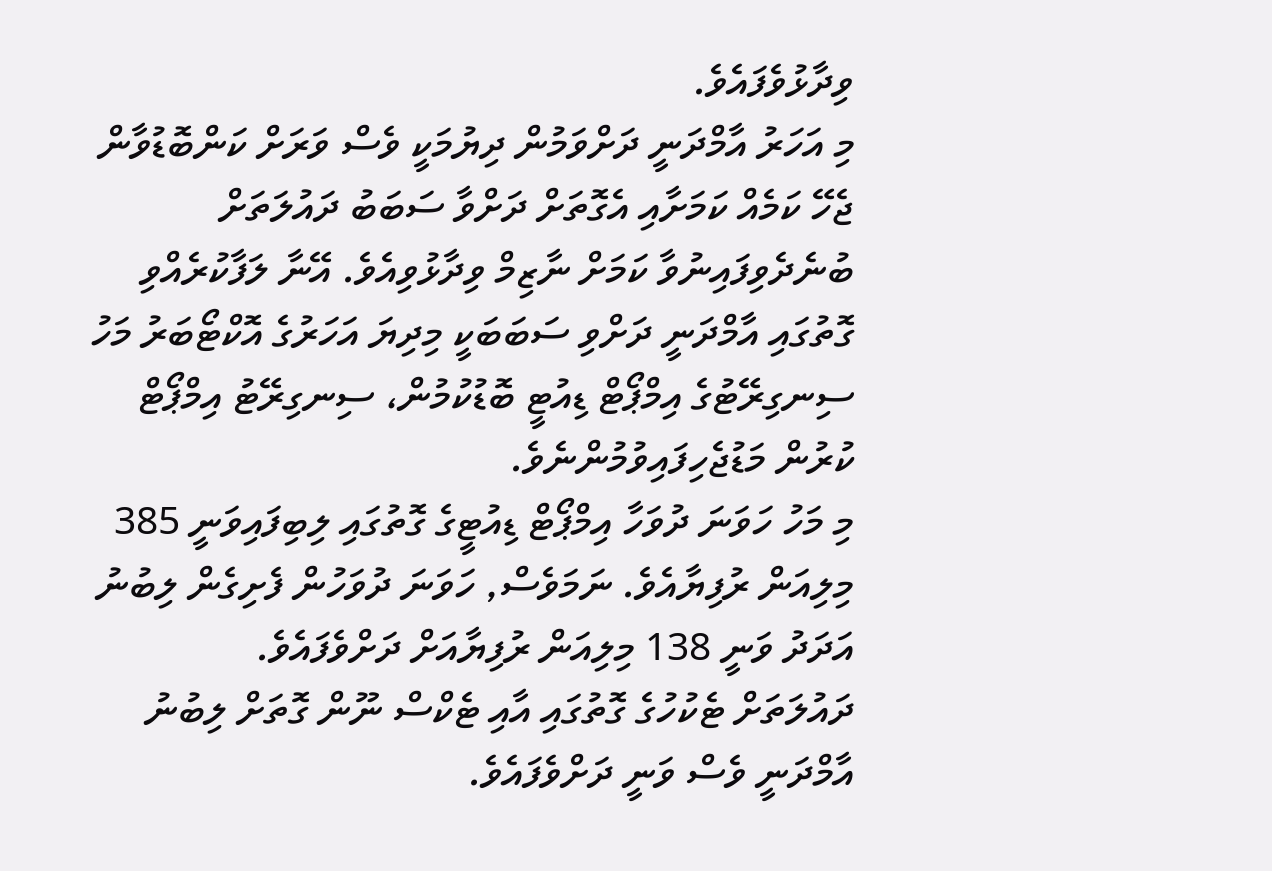ވިދާޅުވެފައެވެ.
މި އަހަރު އާމްދަނީ ދަށްވަމުން ދިޔުމަކީ ވެސް ވަރަށް ކަންބޮޑުވާން ޖެހޭ ކަމެއް ކަމަށާއި އެގޮތަށް ދަށްވާ ސަބަބު ދައުލަތަށް ބުނެދެވިފައިނުވާ ކަމަށް ނާޒިމް ވިދާޅުވިއެވެ. އޭނާ ލަފާކުރެއްވި ގޮތުގައި އާމްދަނީ ދަށްވި ސަބަބަކީ މިދިޔަ އަހަރުގެ އޮކްޓޯބަރު މަހު ސިނގިރޭޓުގެ އިމްޕޯޓް ޑިއުޓީ ބޮޑުކުމުން، ސިނގިރޭޓު އިމްޕޯޓް ކުރުން މަޑުޖެހިފައިވުމުންނެވެ.
މި މަހު ހަވަނަ ދުވަހާ އިމްޕޯޓް ޑިއުޓީގެ ގޮތުގައި ލިބިފައިވަނީ 385 މިލިއަން ރުފިޔާއެވެ. ނަމަވެސް, ހަވަނަ ދުވަހުން ފެށިގެން ލިބުނު އަދަދު ވަނީ 138 މިލިއަން ރުފިޔާއަށް ދަށްވެފައެވެ.
ދައުލަތަށް ޓެކުހުގެ ގޮތުގައި އާއި ޓެކްސް ނޫން ގޮތަށް ލިބުނު އާމްދަނީ ވެސް ވަނީ ދަށްވެފައެވެ.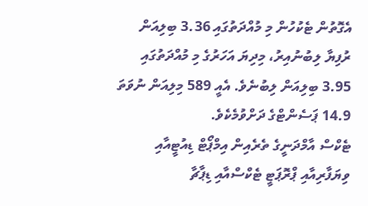އެގޮތުން ޓެކުހުން މި މުއްދަތުގައި 3.36 ބިލިއަން ރުފިޔާ ލިބުނުއިރު، މިދިޔަ އަހަރުގެ މި މުއްދަތުގައި 3.95 ބިލިއަން ލިބުނެވެ. އެއީ 589 މިލިއަން ނުވަތަ 14.9 ޕަސެންޓްގެ ދަށްވުމެކެވެ.
ޓެކްސް އާމްދަނީގެ ތެރެއިން އިމްޕޯޓް ޑިއުޓީއާއި ވިޔަފާރިއާއި ޕްރޮޕަޓީ ޓެކްސްއާއި ޑިޕާޗާ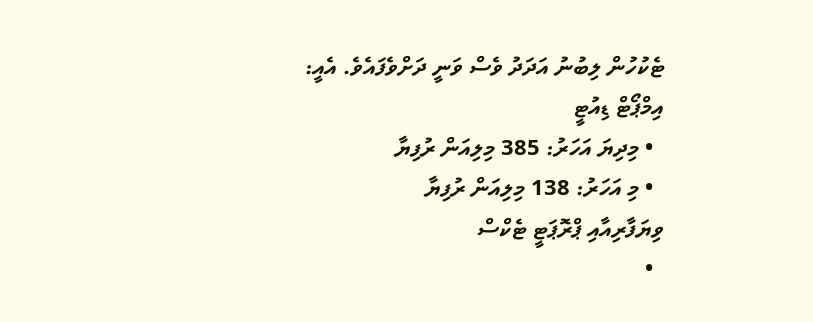ޓެކުހުން ލިބުނު އަދަދު ވެސް ވަނީ ދަށްވެފައެވެ. އެއީ:
އިމްޕޯޓް ޑިއުޓީ
  • މިދިޔަ އަހަރު: 385 މިލިއަން ރުފިޔާ
  • މި އަހަރު: 138 މިލިއަން ރުފިޔާ
ވިޔަފާރިއާއި ޕްރޮޕަޓީ ޓެކްސް
  •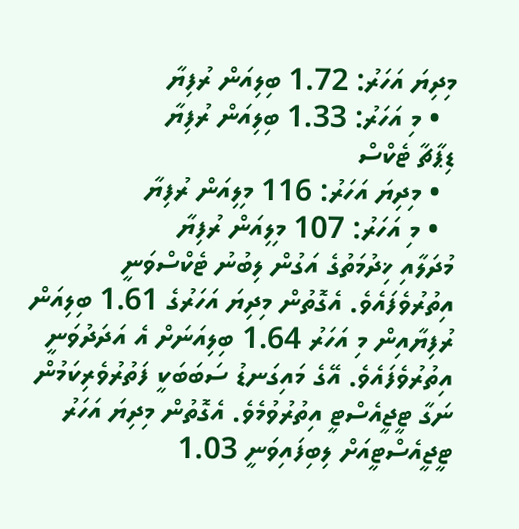މިދިޔަ އަހަރު: 1.72 ބިލިއަން ރުފިޔާ
  • މި އަހަރު: 1.33 ބިލިއަން ރުފިޔާ
ޑިޕާޗާ ޓެކްސް
  • މިދިޔަ އަހަރު: 116 މިލިއަން ރުފިޔާ
  • މި އަހަރު: 107 މިލިއަން ރުފިޔާ
މުދަލާއި ޚިދުމަތުގެ އަގުން ލިބުނު ޓެކްސްވަނީ އިތުރުވެފައެވެ. އެގޮތުން މިދިޔަ އަހަރުގެ 1.61 ބިލިއަން ރުފިޔާއިން މި އަހަރު 1.64 ބިލިއަނަށް އެ އަދަދުވަނީ އިތުރުވެފައެވެ. އޭގެ މައިގަނޑު ސަބަބަކީ ފަތުރުވެރިކަމުން ނަގާ ޓީޖީއެސްޓީ އިތުރުވުމެވެ. އެގޮތުން މިދިޔަ އަހަރު ޓީޖީއެސްޓީއަށް ލިބިފައިވަނީ 1.03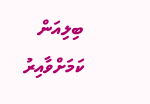ބިލިއަން ކަމަށްވާއިރު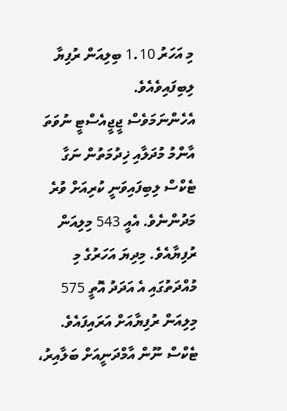މި އަހަރު 1.10 ބިލިއަން ރުފިޔާ ލިބިފައިވެއެވެ.
އެހެންނަމަވެސް ޖީޖީއެސްޓީ ނުވަތަ އާންމު މުދަލާއި ޚިދުމަތުން ނަގާ ޓެކްސް ލިބިފައިވަނީ ކުރިއަށް ވުރެ މަދުންނެވެ. އެއީ 543 މިލިއަން ރުފިޔާއެވެ. މިދިޔަ އަހަރުގެ މި މުއްދަތުގައި އެ އަދަދު އޮތީ 575 މިލިއަން ރުފިޔާއަށް އަރައިފައެވެ.
ޓެކްސް ނޫން އާމްދަނީއަށް ބަލާއިރު،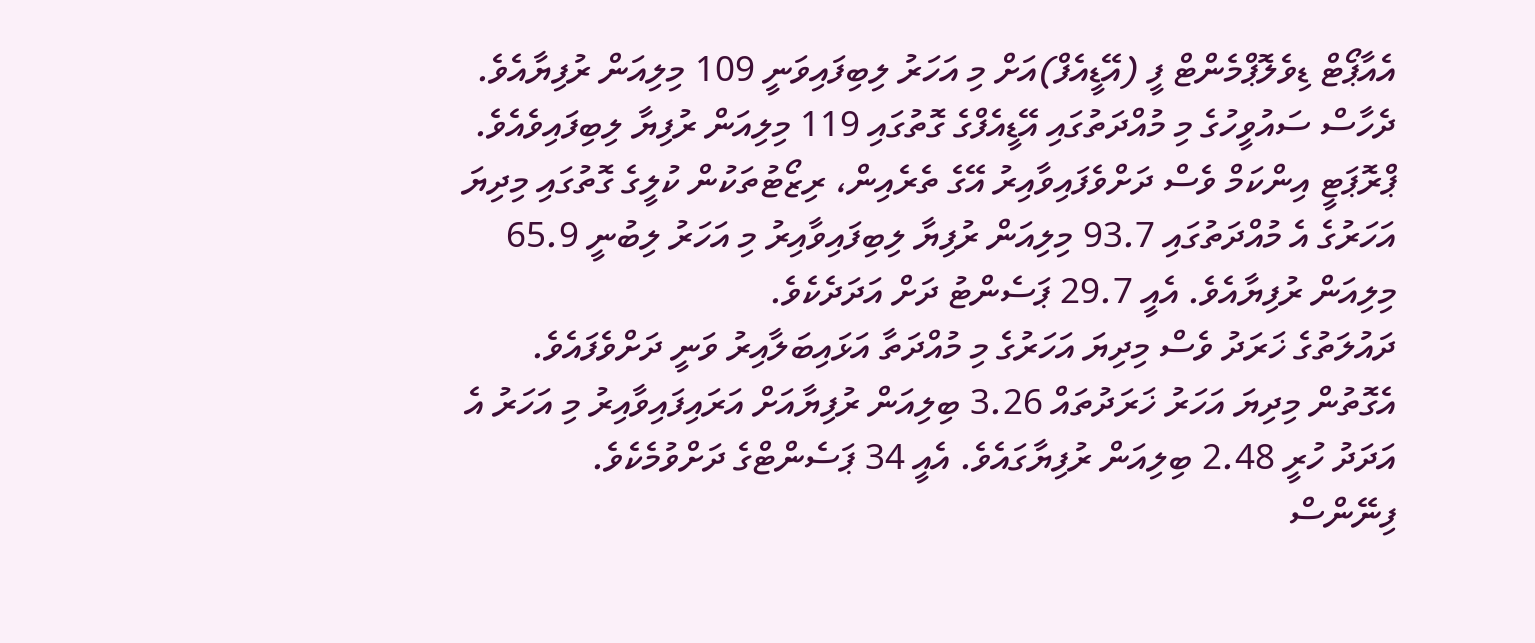އެއާޕޯޓް ޑިވެލޮޕްމެންޓް ފީ (އޭޑީއެފް)އަށް މި އަހަރު ލިބިފައިވަނީ 109 މިލިއަން ރުފިޔާއެވެ. ދެހާސް ސައުވީހުގެ މި މުއްދަތުގައި އޭޑީއެފްގެ ގޮތުގައި 119 މިލިއަން ރުފިޔާ ލިބިފައިވެއެވެ.
ޕްރޮޕަޓީ އިންކަމް ވެސް ދަށްވެފައިވާއިރު އޭގެ ތެރެއިން، ރިޒޯޓުތަކުން ކުލީގެ ގޮތުގައި މިދިޔަ އަހަރުގެ އެ މުއްދަތުގައި 93.7 މިލިއަން ރުފިޔާ ލިބިފައިވާއިރު މި އަހަރު ލިބުނީ 65.9 މިލިއަން ރުފިޔާއެވެ. އެއީ 29.7 ޕަސެންޓު ދަށް އަދަދެކެވެ.
ދައުލަތުގެ ޚަރަދު ވެސް މިދިޔަ އަހަރުގެ މި މުއްދަތާ އަޅައިބަލާއިރު ވަނީ ދަށްވެފައެވެ. އެގޮތުން މިދިޔަ އަހަރު ޚަރަދުތައް 3.26 ބިލިއަން ރުފިޔާއަށް އަރައިފައިވާއިރު މި އަހަރު އެ އަދަދު ހުރީ 2.48 ބިލިއަން ރުފިޔާގައެވެ. އެއީ 34 ޕަސެންޓްގެ ދަށްވުމެކެވެ.
ފިނޭންސް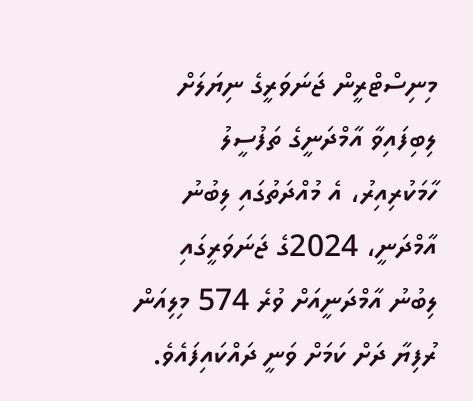މިނިސްޓްރީން ޖަނަވަރީގެ ނިޔަލަށް ލިބިފައިވާ އާމްދަނީގެ ތަފުސީލު ހާމަކުރިއިރު، އެ މުއްދަތުގައި ލިބުނު އާމްދަނީ، 2024ގެ ޖަނަވަރީގައި ލިބުނު އާމްދަނީއަށް ވުރެ 574 މިލިއަން ރުފިޔާ ދަށް ކަމަށް ވަނީ ދައްކައިފައެވެ.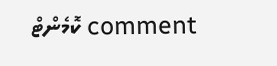comment ކޮމެންޓް